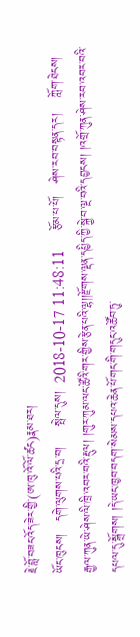རྗེ་བློ་བཟང་འོད་ཟེར་གྱི་(ཨ་ཁུ་འོ་ལོ་ཚང)རྣམ་ཐར།
ཡོང་ཁུངས།   དགེ་ལུགས་པའི་དྲ་བ།     སྤེལ་དུས།  2018-10-17 11:48:11     རྩོམ་པ་པོ།   ཤེས་རབ་བསྟན་དར།    ཀློག་ཐེངས།
རྒྱལ་ཀུན་ཡེ་ཤེས་ལི་ཁྲི་འབར་བའི་རྡུལ། །གུར་ཀུམ་ལང་ཚོའི་གར་གྱིས་རྩེན་པའི་ལྷ།།རྫོགས་ལྡན་དཔྱིད་ཀྱི་སྐྱེ་བ་ལྔ་བའི་དབྱངས། །འགྲོ་ཀུན་ཤེས་རབ་འབར་བའི་དཔལ་དུ་སྒྲོགས། །དེ་ཡང་ཁྱབ་བདག་སེམས་དཔའ་ཆེན་པོ་གང་གི་གདུང་འཚོབ་ཏུ་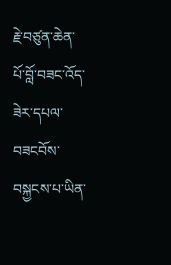རྗེ་བཙུན་ཆེན་པོ་བློ་བཟང་འོད་ཟེར་དཔལ་བཟངབོས་བསྐྱངས་པ་ཡིན་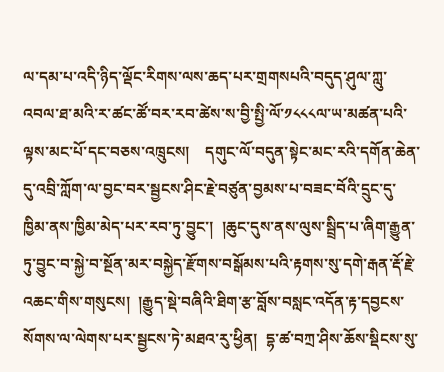ལ་དམ་པ་འདི་ཉིད་ལྡོང་རིགས་ལས་ཆད་པར་གྲགསཔའི་བདུད་ཤུལ་ཀླུ་འབལ་ཐ་མའི་ར་ཚང་ཚོ་བར་རབ་ཚེས་ས་བྱི་སྤྱི་ལོ་༡༨༨༨ལ་ཡ་མཚན་པའི་ལྟས་མང་པོ་དང་བཅས་འཁྲུངས།    དགུང་ལོ་བདུན་སྟེང་མང་རའི་དགོན་ཆེན་དུ་འབྲི་ཀློག་ལ་བྱང་བར་སྦྱངས་ཤིང་རྗེ་བཙུན་བྱམས་པ་བཟང་བོའི་དྲུང་དུ་ཁྱིམ་ནས་ཁྱིམ་མེད་པར་རབ་ཏུ་བྱུང་།  །ཆུང་དུས་ནས་ལུས་སྦྲིད་པ་ཞིག་རྒྱུན་ཏུ་བྱུང་བ་སྐྱེ་བ་སྔོན་མར་བསྐྱེད་རྫོགས་བསྒོམས་པའི་རྟགས་སུ་དགེ་རྒན་རྡོ་རྗེ་འཆང་གིས་གསུངས།  །རྒྱུད་སྡེ་བཞིའི་ཐིག་རྩ་བློས་བསླང་འདོན་རྟ་དབྱངས་སོགས་ལ་ལེགས་པར་སྦྱངས་ཏེ་མཐའ་རུ་ཕྱིན།  དྷ་ཚ་བཀྲ་ཤིས་ཆོས་སྡིངས་སུ་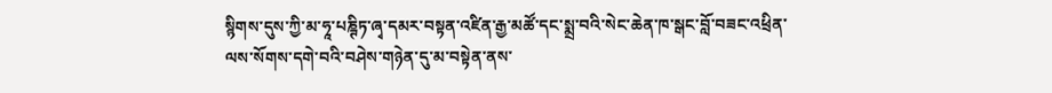སྙིགས་དུས་ཀྱི་མ་ཧཱ་པཎྚིཏ་ཞྭ་དམར་བསྟན་འཛིན་རྒྱ་མཚོ་དང་སྨྲ་བའི་སེང་ཆེན་ཁ་སྒང་བློ་བཟང་འཕྲིན་ལས་སོགས་དགེ་བའི་བཤེས་གཉེན་དུ་མ་བསྟེན་ནས་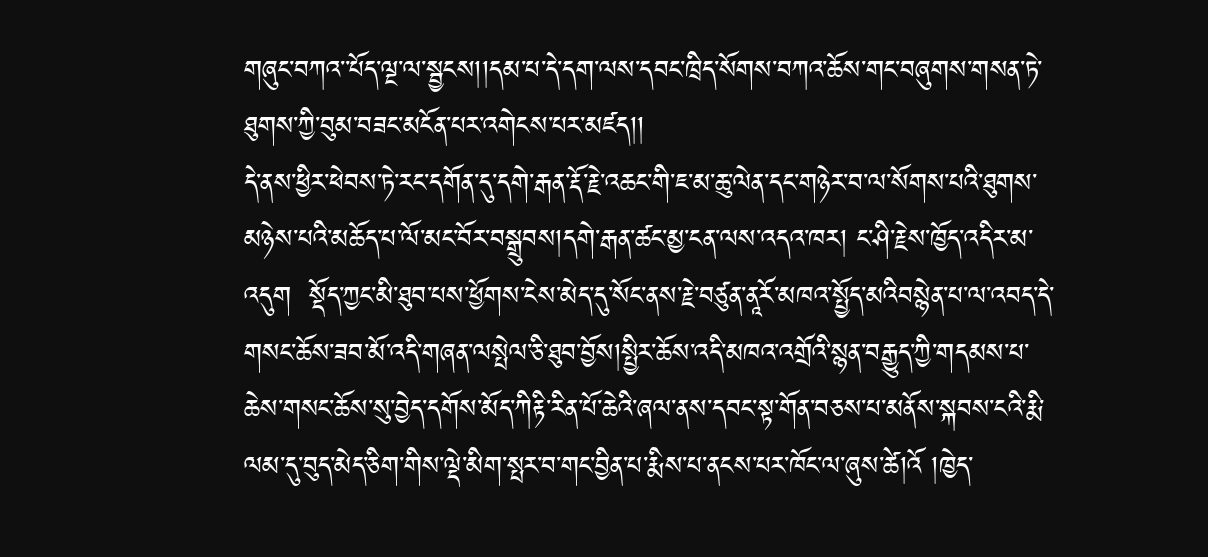གཞུང་བཀའ་་པོད་ལྔ་ལ་སྦྱངས།།དམ་པ་དེ་དག་ལས་དབང་ཁྲིད་སོགས་བཀའ་ཆོས་གང་བཞུགས་གསན་ཏེ་ཐུགས་ཀྱི་བུམ་བཟང་མངོན་པར་འགེངས་པར་མཛད།།
དེ་ནས་ཕྱིར་ཕེབས་ཏེ་རང་དགོན་དུ་དགེ་རྒན་རྡོ་རྗེ་འཆང་གི་ཇ་མ་ཆུ་ལེན་དང་གཉེར་བ་ལ་སོགས་པའི་ཐུགས་མཉེས་པའི་མཆོད་པ་ལོ་མང་བོར་བསྒྲུབས།དགེ་རྒན་ཚང་མྱ་ངན་ལས་འདའ་ཁར། ང་ཤི་རྗེས་ཁྱོད་འདིར་མ་འདུག  སྡོད་ཀྱང་མི་ཐུབ་པས་ཕྱོགས་ངེས་མེད་དུ་སོང་ནས་རྗེ་བཙུན་ནཱརོ་མཁའ་སྤྱོད་མའིབསྙེན་པ་ལ་འབད་དེ་གསང་ཆོས་ཟབ་མོ་འདི་གཞན་ལསྤེལ་ཅི་ཐུབ་བྱོས།སྤྱིར་ཆོས་འདི་མཁའ་འགྲོའི་སྙན་བརྒྱུད་ཀྱི་གདམས་པ་ཆེས་གསང་ཆོས་སུ་བྱེད་དགོས་མོད་ཀིརྟི་རིན་པོ་ཆེའི་ཞལ་ནས་དབང་སྟ་གོན་བཅས་པ་མནོས་སྐབས་ངའི་རྨི་ལམ་དུ་བུད་མེད་ཅིག་གིས་ལྡེ་མིག་སྤར་བ་གང་བྱིན་པ་རྨིས་པ་ནངས་པར་ཁོང་ལ་ཞུས་ཚེ།འོ །ཁྱེད་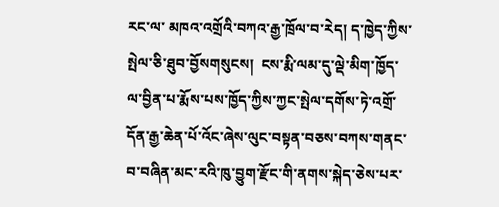རང་ལ་ མཁའ་འགྲོའི་བཀའ་རྒྱ་ཁྲོལ་བ་རེད། ད་ཁྱེད་ཀྱིས་སྤེལ་ཅི་ཐུབ་བྱོསགསུངས།  ངས་རྨི་ལམ་དུ་ལྡེ་མིག་ཁྱོད་ལ་བྱིན་པ་རྨོས་པས་ཁྱོད་ཀྱིས་ཀྱང་སྤེལ་དགོས་ཏེ་འགྲོ་དོན་རྒྱ་ཆེན་པོ་འོང་ཞེས་ལུང་བསྟན་བཅས་བཀས་གནང་བ་བཞིན་མང་རའི་ཁུ་བྱུག་རྫོང་གི་ནགས་སྐེད་ཅེས་པར་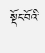སྡོང་བོའི་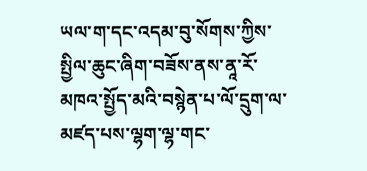ཡལ་ག་དང་འདམ་བུ་སོགས་ཀྱིས་སྤྱིལ་ཆུང་ཞིག་བཟོས་ནས་ནཱ་རོ་མཁའ་སྤྱོད་མའི་བསྙེན་པ་ལོ་དྲུག་ལ་མཛད་པས་ལྷག་ལྷ་གང་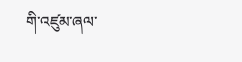གི་འཛུམ་ཞལ་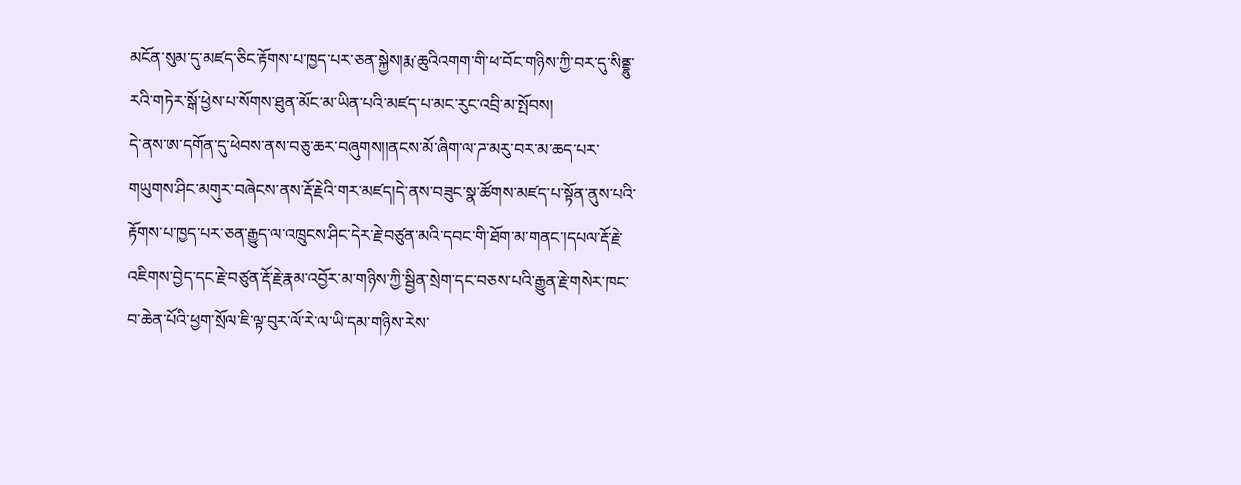མངོན་སུམ་དུ་མཛད་ཅིང་རྟོགས་པ་ཁྱད་པར་ཅན་སྐྱེས།རྨ་ཆུའིའགག་གི་ཕ་བོང་གཉིས་ཀྱི་བར་དུ་སིནྡྷུ་རའི་གཏེར་སྒོ་ཕྱེས་པ་སོགས་ཐུན་མོང་མ་ཡིན་པའི་མཛད་པ་མང་རུང་འབྲི་མ་སྤོབས།
དེ་ནས་ཨ་དགོན་དུ་ཕེབས་ནས་བཅུ་ཆར་བཞུགས།།ནངས་མོ་ཞིག་ལ་ཌ་མརུ་བར་མ་ཆད་པར་གཡུགས་ཤིང་མགུར་བཞེངས་ནས་རྡོ་རྗེའི་གར་མཛད།དེ་ནས་བཟུང་སྣ་ཚོགས་མཛད་པ་སྟོན་ནུས་པའི་རྟོགས་པ་ཁྱད་པར་ཅན་རྒྱུད་ལ་འཁྲུངས་ཤིང་དེར་རྗེ་བཙུན་མའི་དབང་གི་ཐོག་མ་གནང་།དཔལ་རྡོ་རྗེ་འཇིགས་བྱེད་དང་རྗེ་བཙུན་རྡོ་རྗེ་རྣམ་འབྱོར་མ་གཉིས་ཀྱི་སྦྱིན་སྲེག་དང་བཅས་པའི་རྒྱུན་རྗེ་གསེར་ཁང་བ་ཆེན་པོའི་ཕྱག་སྲོལ་ཇི་ལྟ་བུར་ལོ་རེ་ལ་ཡི་དམ་གཉིས་རེས་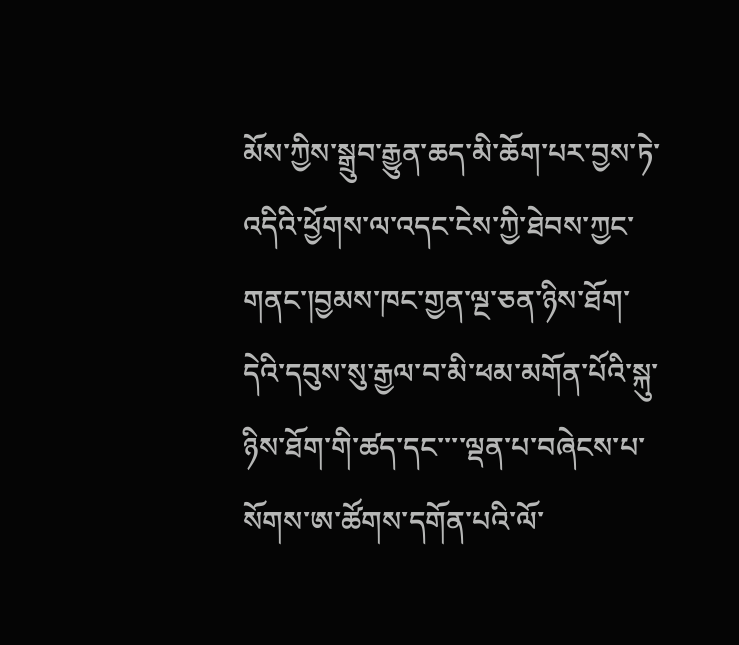མོས་ཀྱིས་སྒྲུབ་རྒྱུན་ཆད་མི་ཆོག་པར་བྱས་ཏེ་འདིའི་ཕྱོགས་ལ་འདང་ངེས་ཀྱི་ཐེབས་ཀྱང་གནང་།བྱམས་ཁང་གྱན་ལྔ་ཅན་ཉིས་ཐོག་དེའི་དབུས་སུ་རྒྱལ་བ་མི་ཕམ་མགོན་པོའི་སྐུ་ཉིས་ཐོག་གི་ཚད་དང་་་་ལྡན་པ་བཞེངས་པ་སོགས་ཨ་ཚོགས་དགོན་པའི་ལོ་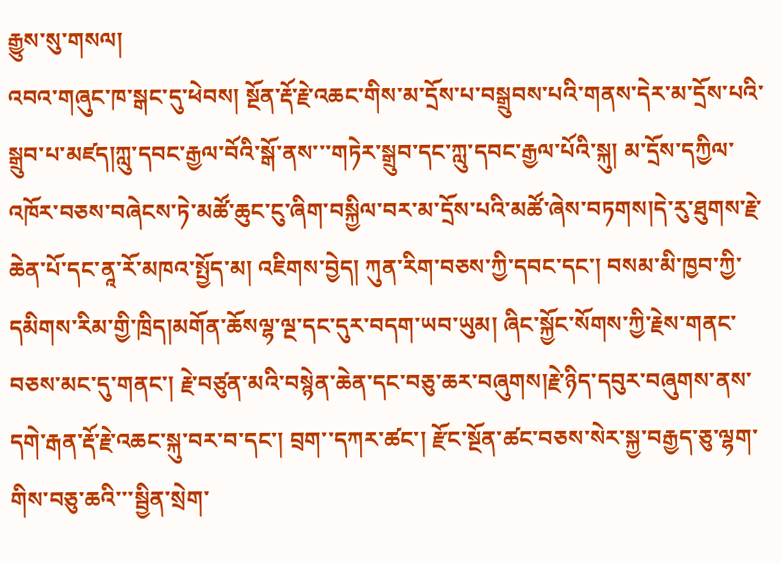རྒྱུས་སུ་གསལ།
འབའ་གཞུང་ཁ་སྒང་དུ་ཕེབས། སྔོན་རྡོ་རྗེ་འཆང་གིས་མ་དྲོས་པ་བསྒྲུབས་པའི་གནས་དེར་མ་དྲོས་པའི་སྒྲུབ་པ་མཛད།ཀླུ་དབང་རྒྱལ་བོའི་སྒོ་ནས་་་གཏེར་སྒྲུབ་དང་ཀླུ་དབང་རྒྱལ་པོའི་སྐུ། མ་དྲོས་དཀྱིལ་འཁོར་བཅས་བཞེངས་ཏེ་མཚོ་ཆུང་ངུ་ཞིག་བསྐྱིལ་བར་མ་དྲོས་པའི་མཚོ་ཞེས་བཏགས།དེ་རུ་ཐུགས་རྗེ་ཆེན་པོ་དང་ནཱ་རོ་མཁའ་སྤྱོད་མ། འཇིགས་བྱེད། ཀུན་རིག་བཅས་ཀྱི་དབང་དང་། བསམ་མི་ཁྱབ་ཀྱི་དམིགས་རིམ་གྱི་ཁྲིད།མགོན་ཆོསལྷ་ལྔ་དང་དུར་བདག་ཡབ་ཡུམ། ཞིང་སྐྱོང་སོགས་ཀྱི་རྗེས་གནང་བཅས་མང་དུ་གནང་། རྗེ་བཙུན་མའི་བསྙེན་ཆེན་དང་བཅུ་ཆར་བཞུགས།རྗེ་ཉིད་དབུར་བཞུགས་ནས་དགེ་རྒན་རྡོ་རྗེ་འཆང་སྐུ་བར་བ་དང་། བྲག་་དཀར་ཚང་། རྫོང་སྔོན་ཚང་བཅས་སེར་སྐྱ་བརྒྱད་ཅུ་ལྷག་གིས་བཅུ་ཆའི་་་སྦྱིན་སྲེག་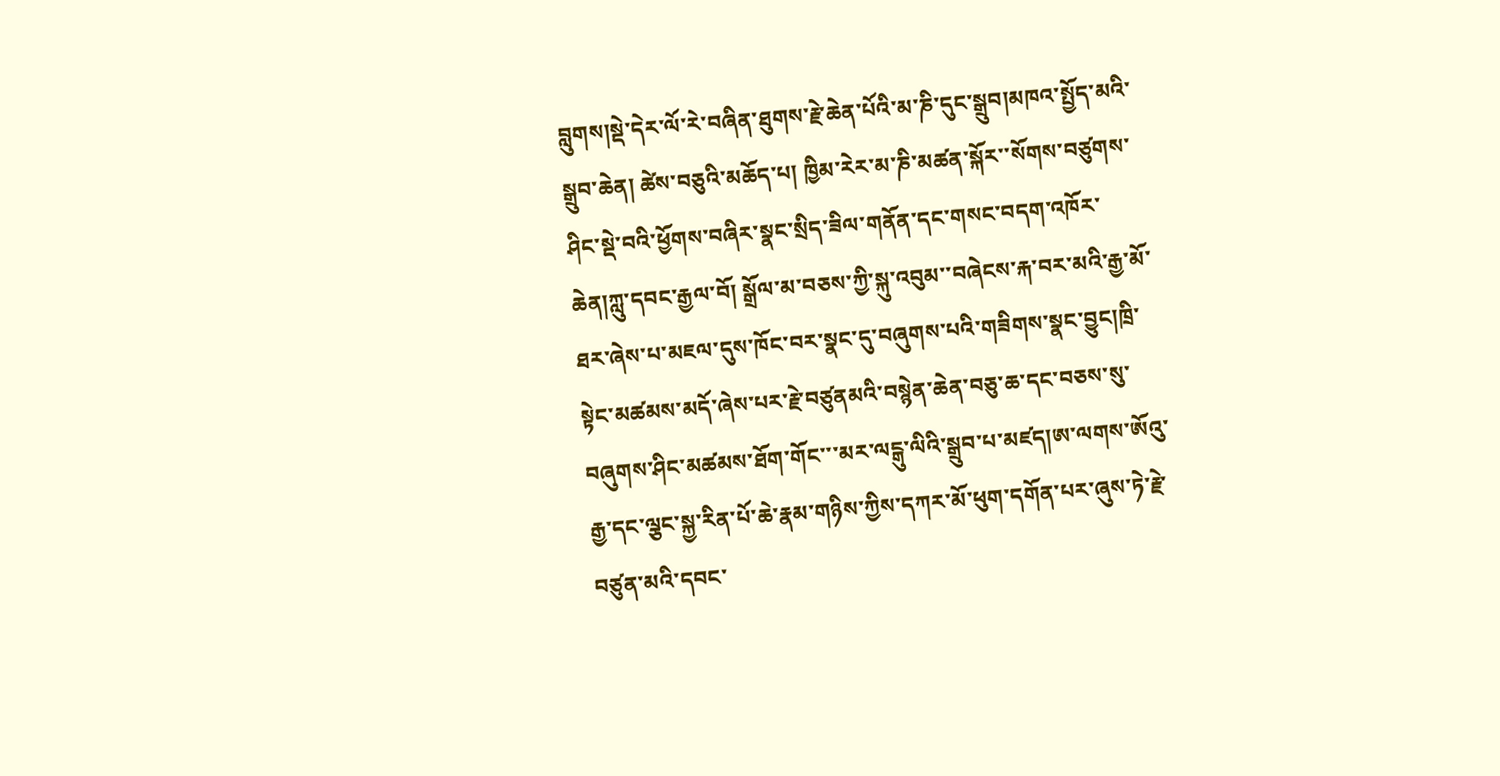བླུགས།སྡེ་དེར་ལོ་རེ་བཞིན་ཐུགས་རྗེ་ཆེན་པོའི་མ་ཎི་དུང་སྒྲུབ།མཁའ་སྤྱོད་མའི་སྒྲུབ་ཆེན། ཚེས་བཅུའི་མཆོད་པ། ཁྱིམ་རེར་མ་ཎི་མཚན་སྐོར་་སོགས་བཙུགས་ཤིང་སྡེ་བའི་ཕྱོགས་བཞིར་སྣང་སྲིད་ཟིལ་གནོན་དང་གསང་བདག་འཁོར་ཆེན།ཀླུ་དབང་རྒྱལ་བོ། སྒྲོལ་མ་བཅས་ཀྱི་སྐུ་འབུམ་་བཞེངས་རྐ་བར་མའི་རྒྱ་མོ་ཐར་ཞེས་པ་མཇལ་དུས་ཁོང་བར་སྣང་དུ་བཞུགས་པའི་གཟིགས་སྣང་བྱུང།ཁྲི་སྟེང་མཚམས་མདོ་ཞེས་པར་རྗེ་བཙུནམའི་བསྙེན་ཆེན་བཅུ་ཆ་དང་བཅས་སུ་བཞུགས་ཤིང་མཚམས་ཐོག་གོང་་་མར་ལངྒུ་ལིའི་སྒྲུབ་པ་མཛད།ཨ་ལགས་ཨོའུ་རྒྱ་དང་ལྕང་སྐྱ་རིན་པོ་ཆེ་རྣམ་གཉིས་ཀྱིས་དཀར་མོ་ཕུག་དགོན་པར་ཞུས་ཏེ་རྗེ་བཙུན་མའི་དབང་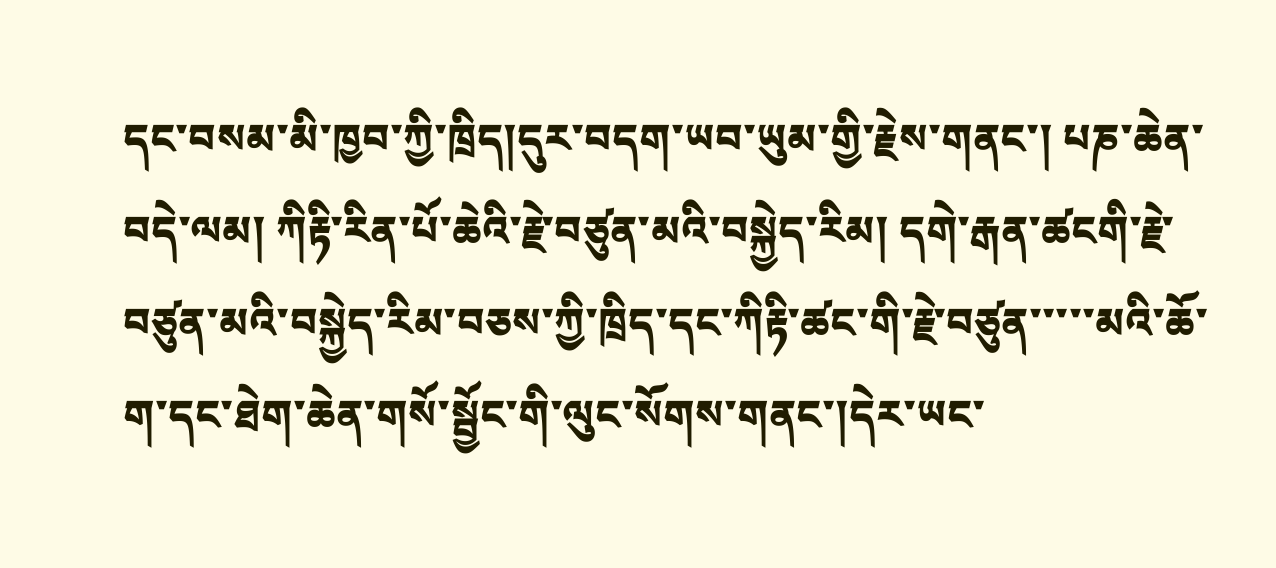དང་བསམ་མི་ཁྱབ་ཀྱི་ཁྲིད།དུར་བདག་ཡབ་ཡུམ་གྱི་རྗེས་གནང་། པཎ་ཆེན་བདེ་ལམ། ཀིརྟི་རིན་པོ་ཆེའི་རྗེ་བཙུན་མའི་བསྐྱེད་རིམ། དགེ་རྒན་ཚངགི་རྗེ་བཙུན་མའི་བསྐྱེད་རིམ་བཅས་ཀྱི་ཁྲིད་དང་ཀིརྟི་ཚང་གི་རྗེ་བཙུན་་་་་མའི་ཆོ་ག་དང་ཐེག་ཆེན་གསོ་སྦྱོང་གི་ལུང་སོགས་གནང་།དེར་ཡང་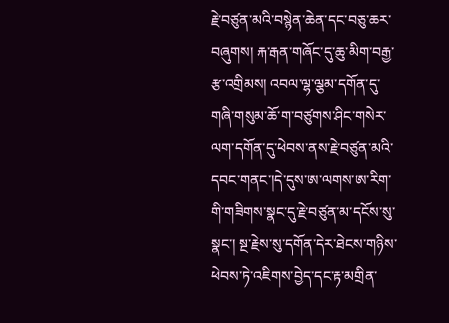རྗེ་བཙུན་མའི་བསྙེན་ཆེན་དང་བཅུ་ཆར་བཞུགས། རྐ་རྒན་གཞོང་དུ་ཆུ་མིག་བརྒྱ་རྩ་འགྲིམས། འབལ་ལྷ་ལྕམ་དགོན་དུ་གཞི་གསུམ་ཆོ་ག་བཙུགས་ཤིང་གསེར་ལག་དགོན་དུ་ཕེབས་ནས་རྗེ་བཙུན་མའི་དབང་གནང་།དེ་དུས་ཨ་ལགས་ཨ་རིག་གི་གཟིགས་སྣང་དུ་རྗེ་བཙུན་མ་དངོས་སུ་སྣང་། སྔ་རྗེས་སུ་དགོན་དེར་ཐེངས་གཉིས་ཕེབས་ཏེ་འཇིགས་བྱེད་དང་རྟ་མགྲིན་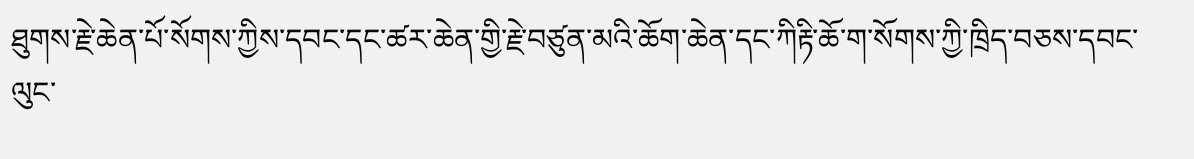ཐུགས་རྗེ་ཆེན་པོ་སོགས་ཀྱིས་དབང་དང་ཚར་ཆེན་གྱི་རྗེ་བཙུན་མའི་ཆོག་ཆེན་དང་ཀིརྟི་ཆོ་ག་སོགས་ཀྱི་ཁྲིད་བཅས་དབང་ལུང་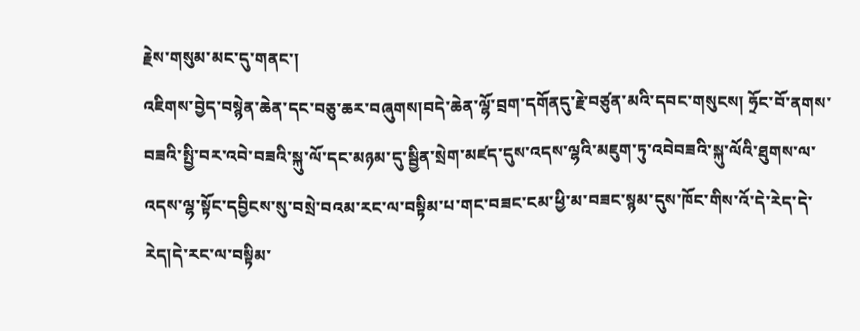རྗེས་གསུམ་མང་དུ་གནང་།
འཇིགས་བྱེད་བསྙེན་ཆེན་དང་བཅུ་ཆར་བཞུགས།བདེ་ཆེན་ལྷོ་བྲག་དགོནདུ་རྗེ་བཙུན་མའི་དབང་གསུངས། ཧྲོང་བོ་ནགས་བཟའི་སྤྱི་བར་འབེ་བཟའི་སྐུ་ལོ་དང་མཉམ་དུ་སྦྱིན་སྲེག་མཛད་དུས་འདས་ལྷའི་མཇུག་ཏུ་འབེབཟའི་སྐུ་ལོའི་ཐུགས་ལ་འདས་ལྷ་སྟོང་དབྱིངས་སུ་བསྲེ་བའམ་རང་ལ་བསྟིམ་པ་གང་བཟང་ངམ་ཕྱི་མ་བཟང་སྙམ་དུས་ཁོང་གིས་འོ་དེ་རེད་དེ་རེད།དེ་རང་ལ་བསྟིམ་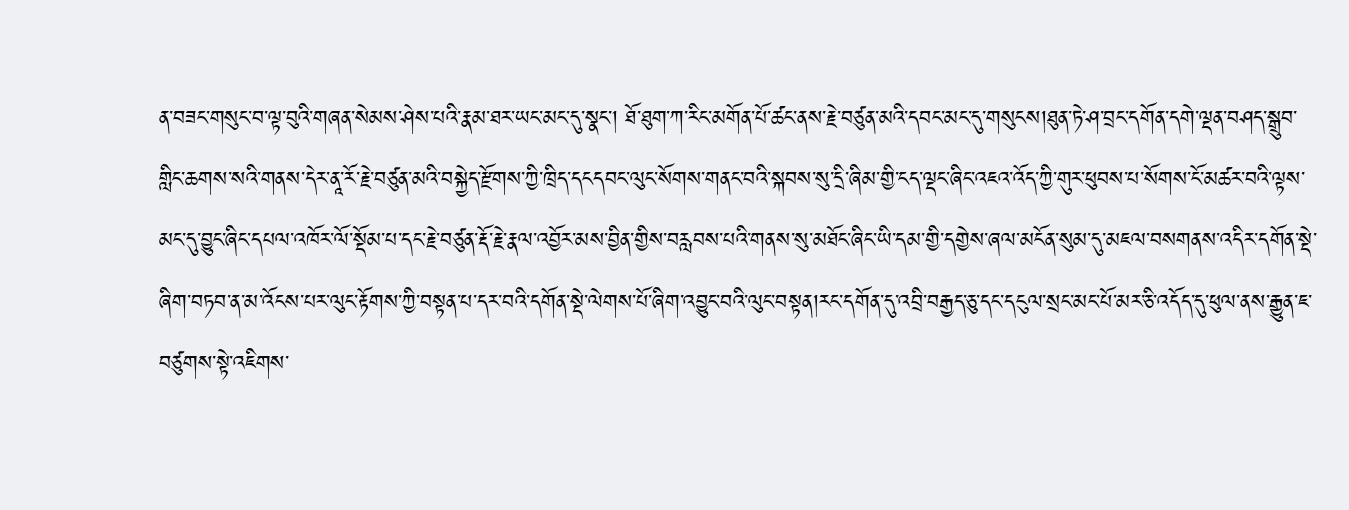ན་བཟང་གསུང་བ་ལྟ་བུའི་གཞན་སེམས་ཤེས་པའི་རྣམ་ཐར་ཡང་མང་དུ་སྣང་། ཐོ་ཐུག་ཀ་རིང་མགོན་པོ་ཚང་ནས་རྗེ་བཙུན་མའི་དབང་མང་དུ་གསུངས།ཐུན་ཏེ་ཤ་བྲང་དགོན་དགེ་ལྡན་བཤད་སྒྲུབ་གླིང་ཆགས་སའི་གནས་དེར་ནཱ་རོ་རྗེ་བཙུན་མའི་བསྐྱེད་རྫོགས་ཀྱི་ཁྲིད་དངདབང་ལུང་སོགས་གནང་བའི་སྐབས་སུ་དྲི་ཞིམ་གྱི་ངད་ལྡང་ཞིང་འཇའ་འོད་ཀྱི་གུར་ཕུབས་པ་སོགས་ངོ་མཚར་བའི་ལྟས་མང་དུ་བྱུང་ཞིང་དཔལ་འཁོར་ལོ་སྡོམ་པ་དང་རྗེ་བཙུན་རྡོ་རྗེ་རྣལ་འབྱོར་མས་བྱིན་གྱིས་བརླབས་པའི་གནས་སུ་མཐོང་ཞིང་ཡི་དམ་གྱི་དགྱེས་ཞལ་མངོན་སུམ་དུ་མཇལ་བསགནས་འདིར་དགོན་སྡེ་ཞིག་བཏབ་ན་མ་འོངས་པར་ལུང་རྟོགས་ཀྱི་བསྟན་པ་དར་བའི་དགོན་སྡེ་ལེགས་པོ་ཞིག་འབྱུང་བའི་ལུང་བསྟན།རང་དགོན་དུ་འབྲི་བརྒྱད་ཅུ་དང་དངུལ་སྲང་མང་པོ་མར་ཅི་འདོད་དུ་ཕུལ་ནས་རྒྱུན་ཇ་བཙུགས་སྟེ་འཇིགས་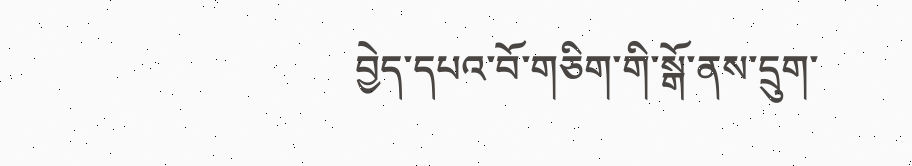བྱེད་དཔའ་བོ་གཅིག་གི་སྒོ་ནས་དྲུག་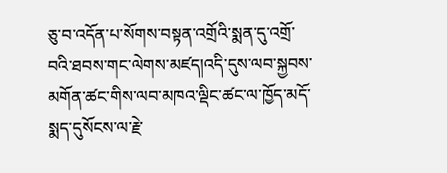ཅུ་བ་འདོན་པ་སོགས་བསྟན་འགྲོའི་སྨན་དུ་འགྲོ་བའི་ཐབས་གང་ལེགས་མཛད།འདི་དུས་ལབ་སྐྱབས་མགོན་ཚང་གིས་ལབ་མཁའ་ལྡིང་ཚང་ལ་ཁྱོད་མདོ་སྨད་དུསོངས་ལ་རྗེ་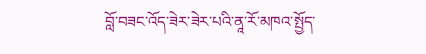བློ་བཟང་འོད་ཟེར་ཟེར་པའི་ནཱ་རོ་མཁའ་སྤྱོད་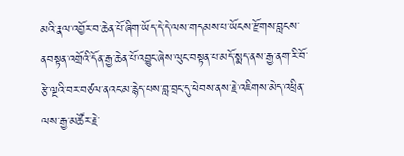མའི་རྣལ་འབྱོར་བ་ཆེན་པོ་ཞིག་ཡོད་དེ་དེ་ལས་གདམས་པ་ཡོངས་རྫོགས་བླངས་ནབསྟན་འགྲོའི་དོན་རྒྱ་ཆེན་པོ་འབྱུང་ཞེས་ལུང་བསྟན་པ་མདོ་སྨད་ནས་རྒྱ་ནག་རི་བོ་རྩེ་ལྔའི་བར་བཙལ་ནའང་མ་རྙེད་པས་བླ་བྲང་དུ་ཕེབས་ནས་རྗེ་འཇིགས་མེད་འཕྲིན་ལས་རྒྱ་མཚོར་རྗེ་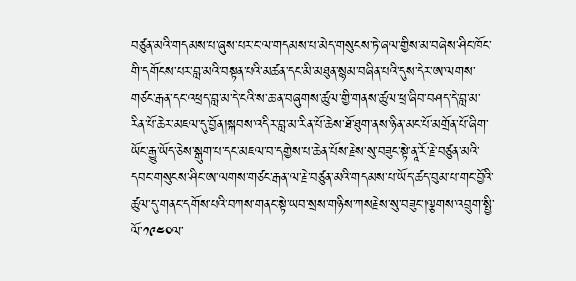བཙུན་མའི་གདམས་པ་ཞུས་པར་ང་ལ་གདམས་པ་མེད་གསུངས་ཏེ་ཞལ་གྱིས་མ་བཞེས་ཤིང་ཁོང་གི་དགོངས་པར་བླ་མའི་བསྟན་པའི་མཚན་དང་མི་མཐུན་སྙམ་བཞིན་པའི་དུས་དེར་ཨ་ལགས་གཙང་རྒན་དང་འཕྲད་བླ་མ་དེ་ངའི་ས་ཆ་ན་བཞུགས་ཚུལ་གྱི་གནས་ཚུལ་ཕྲ་ཞིབ་བཤད་དེ་བླ་མ་རིན་པོ་ཆེར་མཇལ་དུ་བྱོན།སྐབས་འདིར་བླ་མ་རིན་པོ་ཆེས་ཐོ་ཐུག་ནས་ཉིན་མང་པོ་མགྲོན་པོ་ཞིག་ཡོང་རྒྱུ་ཡོད་ཅེས་སྒུག་པ་དང་མཇལ་བ་དགྱེས་པ་ཆེན་པོས་རྗེས་སུ་བཟུང་སྟེ་ནཱ་རོ་རྗེ་བཙུན་མའི་དབང་གསུངས་ཤིང་ཨ་ལགས་གཙང་རྒན་ལ་རྗེ་བཙུན་མའི་གདམས་པ་ཡོད་ཚད་བུམ་པ་གང་བྱོའི་ཚུལ་དུ་གནང་དགོས་པའི་བཀས་གནང་སྟེ་ཡབ་སྲས་གཉིས་ཀསརྗེས་སུ་བཟུང་།ལྕགས་འབྲུག་སྤྱི་ལོ་༡༩༤༠ལ་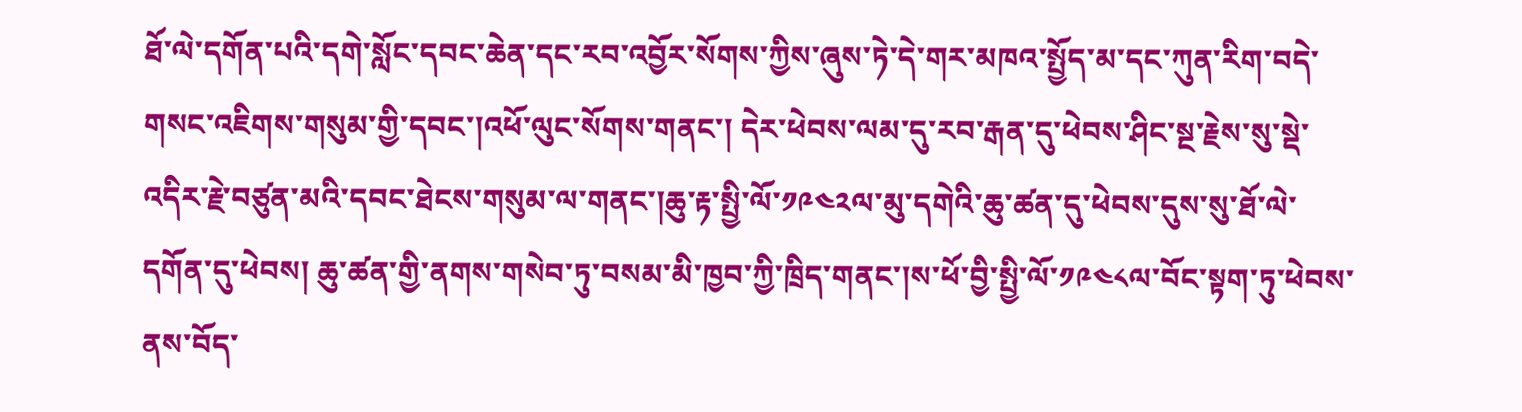ཐོ་ལེ་དགོན་པའི་དགེ་སློང་དབང་ཆེན་དང་རབ་འབྱོར་སོགས་ཀྱིས་ཞུས་ཏེ་དེ་གར་མཁའ་སྤྱོད་མ་དང་ཀུན་རིག་བདེ་གསང་འཇིགས་གསུམ་གྱི་དབང་།འཕོ་ལུང་སོགས་གནང་། དེར་ཕེབས་ལམ་དུ་རབ་རྒན་དུ་ཕེབས་ཤིང་སྔ་རྗེས་སུ་སྡེ་འདིར་རྗེ་བཙུན་མའི་དབང་ཐེངས་གསུམ་ལ་གནང་།ཆུ་རྟ་སྤྱི་ལོ་༡༩༤༢ལ་མུ་དགེའི་ཆུ་ཚན་དུ་ཕེབས་དུས་སུ་ཐོ་ལེ་དགོན་དུ་ཕེབས། ཆུ་ཚན་གྱི་ནགས་གསེབ་ཏུ་བསམ་མི་ཁྱབ་ཀྱི་ཁྲིད་གནང་།ས་ཕོ་བྱི་སྤྱི་ལོ་༡༩༤༨ལ་བོང་སྟག་ཏུ་ཕེབས་ནས་བོད་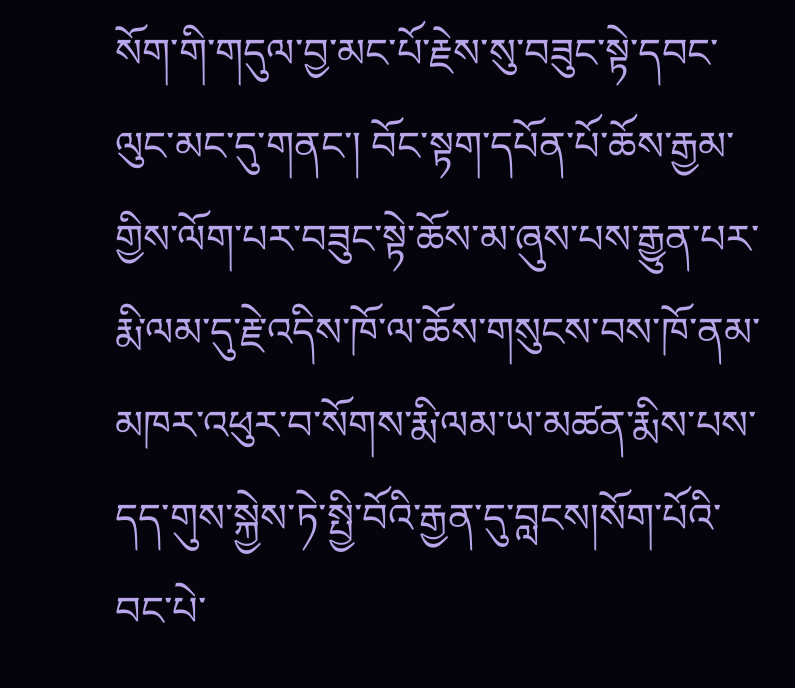སོག་གི་གདུལ་བྱ་མང་པོ་རྗེས་སུ་བཟུང་སྟེ་དབང་ལུང་མང་དུ་གནང་། བོང་སྟག་དཔོན་པོ་ཆོས་རྒྱམ་གྱིས་ལོག་པར་བཟུང་སྟེ་ཆོས་མ་ཞུས་པས་རྒྱུན་པར་རྨི་ལམ་དུ་རྗེ་འདིས་ཁོ་ལ་ཆོས་གསུངས་བས་ཁོ་ནམ་མཁར་འཕུར་བ་སོགས་རྨི་ལམ་ཡ་མཚན་རྨིས་པས་དད་གུས་སྐྱེས་ཏེ་སྤྱི་བོའི་རྒྱན་དུ་བླངས།སོག་པོའི་བང་པེ་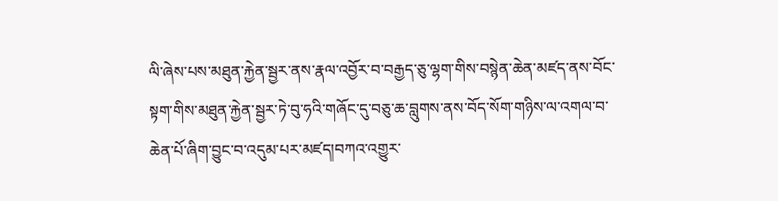ལི་ཞེས་པས་མཐུན་རྐྱེན་སྦྱར་ནས་རྣལ་འབྱོར་བ་བརྒྱད་ཅུ་ལྷག་གིས་བསྙེན་ཆེན་མཛད་ནས་བོང་སྟག་གིས་མཐུན་རྐྱེན་སྦྱར་ཏེ་བུ་ཧའི་གཞོང་དུ་བཅུ་ཆ་བླུགས་ནས་བོད་སོག་གཉིས་ལ་འགལ་བ་ཆེན་པོ་ཞིག་བྱུང་བ་འདུམ་པར་མཛད།བཀའ་འགྱུར་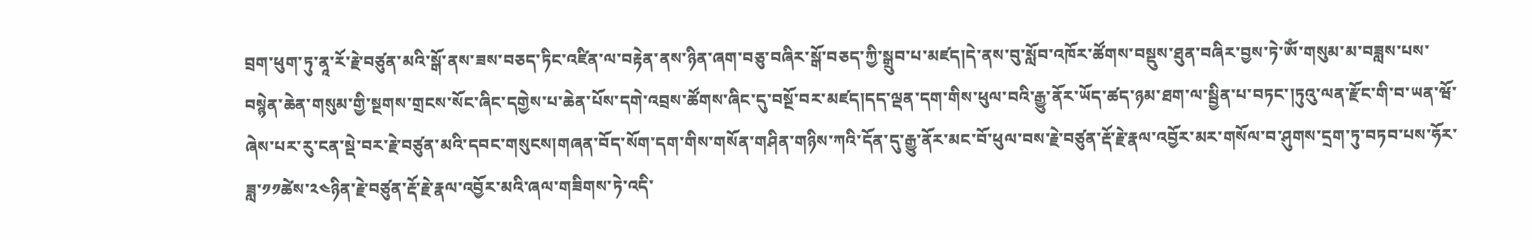བྲག་ཕུག་ཏུ་ནཱ་རོ་རྗེ་བཙུན་མའི་སྒོ་ནས་ཟས་བཅད་ཏིང་འཛིན་ལ་བརྟེན་ནས་ཉིན་ཞག་བཅུ་བཞིར་སྒོ་བཅད་ཀྱི་སྒྲུབ་པ་མཛད།དེ་ནས་བུ་སློབ་འཁོར་ཚོགས་བསྡུས་ཐུན་བཞིར་བྱས་ཏེ་ཨོཾ་གསུམ་མ་བཟླས་པས་བསྙེན་ཆེན་གསུམ་གྱི་སྔགས་གྲངས་སོང་ཞིང་དགྱེས་པ་ཆེན་པོས་དགེ་འབྲས་ཚོགས་ཞིང་དུ་བསྔོ་བར་མཛད།དད་ལྡན་དག་གིས་ཕུལ་བའི་རྒྱུ་ནོར་ཡོད་ཚད་ཉམ་ཐག་ལ་སྦྱིན་པ་བཏང་།ཏུའུ་ལན་རྫོང་གི་བ་ཡན་ཝོ་ཞེས་པར་རུ་ངན་སྡེ་བར་རྗེ་བཙུན་མའི་དབང་གསུངས།གཞན་བོད་སོག་དག་གིས་གསོན་གཤིན་གཉིས་ཀའི་དོན་དུ་རྒྱུ་ནོར་མང་བོ་ཕུལ་བས་རྗེ་བཙུན་རྡོ་རྗེ་རྣལ་འབྱོར་མར་གསོལ་བ་ཤུགས་དྲག་ཏུ་བཏབ་པས་ཧོར་ཟླ་༡༡ཚེས་༢༤ཉིན་རྗེ་བཙུན་རྡོ་རྗེ་རྣལ་འབྱོར་མའི་ཞལ་གཟིགས་ཏེ་འདི་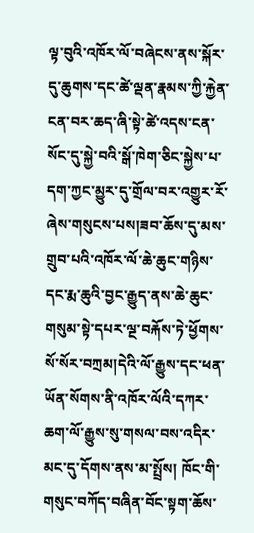ལྟ་བུའི་འཁོར་ལོ་བཞེངས་ནས་སྐོར་དུ་ཆུགས་དང་ཚེ་ལྡན་རྣམས་ཀྱི་རྐྱེན་ངན་བར་ཆད་ཞི་སྟེ་ཚེ་འདས་ངན་སོང་དུ་སྐྱེ་བའི་སྒོ་ཁེག་ཅིང་སྐྱེས་པ་དག་ཀྱང་མྱུར་དུ་གྲོལ་བར་འགྱུར་རོ་ཞེས་གསུངས་པས།ཟབ་ཆོས་དུ་མས་གྲུབ་པའི་འཁོར་ལོ་ཆེ་ཆུང་གཉིས་དང་རྨ་ཆུའི་བྱང་རྒྱུད་ནས་ཆེ་ཆུང་གསུམ་སྟེ་དཔར་ལྔ་བརྐོས་ཏེ་ཕྱོགས་སོ་སོར་བཀྲམ།དེའི་ལོ་རྒྱུས་དང་ཕན་ཡོན་སོགས་ནི་འཁོར་ལོའི་དཀར་ཆག་ལོ་རྒྱུས་སུ་གསལ་བས་འདིར་མང་དུ་དོགས་ནས་མ་སྤྲོས། ཁོང་གི་གསུང་བཀོད་བཞིན་བོང་སྟག་ཆོས་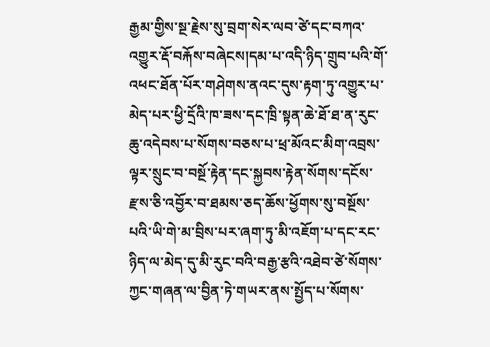རྒྱམ་གྱིས་སྔ་རྗེས་སུ་བྲག་སེར་ལབ་ཙེ་དང་བཀའ་འགྱུར་རྡོ་བརྐོས་བཞེངས།དམ་པ་འདི་ཉིད་གྲུབ་པའི་གོ་འཕང་ཐོན་པོར་གཤེགས་ནའང་དུས་རྟག་ཏུ་འགྱུར་པ་མེད་པར་ཕྱི་དྲོའི་ཁ་ཟས་དང་ཁྲི་སྟན་ཆེ་ཐོ་ཐ་ན་རུང་ཆུ་འདེབས་པ་སོགས་བཅས་པ་ཕྲ་མོའང་མིག་འབྲས་ལྟར་སྲུང་བ་བསྔོ་རྟེན་དང་སྐྱབས་རྟེན་སོགས་དངོས་རྫས་ཅི་འབྱོར་བ་ཐམས་ཅད་ཆོས་ཕྱོགས་སུ་བསྔོས་པའི་ཡི་གེ་མ་བྲིས་པར་ཞག་ཏུ་མི་འཇོག་པ་དང་རང་ཉིད་ལ་མེད་དུ་མི་རུང་བའི་བརྒྱ་རྩའི་འཐེབ་ཙེ་སོགས་ཀྱང་གཞན་ལ་བྱིན་ཏེ་གཡར་ནས་སྤྱོད་པ་སོགས་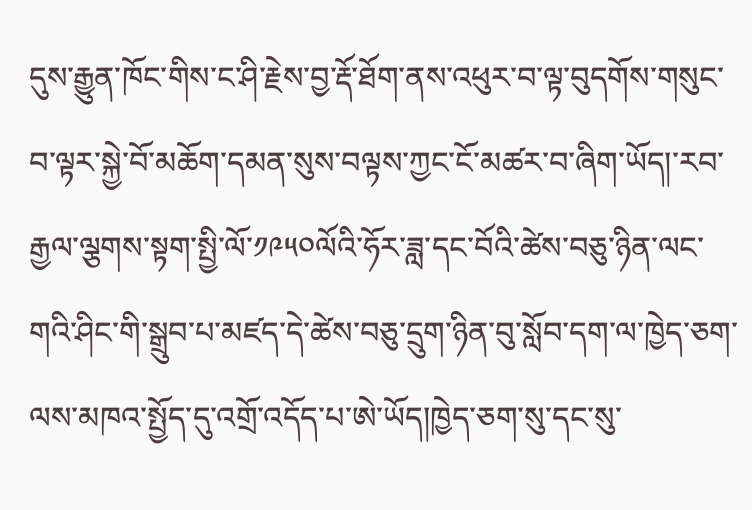དུས་རྒྱུན་ཁོང་གིས་ང་ཤི་རྗེས་བྱ་རྡོ་ཐོག་ནས་འཕུར་བ་ལྟ་བུདགོས་གསུང་བ་ལྟར་སྐྱེ་བོ་མཆོག་དམན་སུས་བལྟས་ཀྱང་ངོ་མཚར་བ་ཞིག་ཡོད།་རབ་རྒྱལ་ལྕགས་སྟག་སྤྱི་ལོ་༡༩༥༠ལོའི་ཧོར་ཟླ་དང་བོའི་ཚེས་བཅུ་ཉིན་ལང་གའི་ཤིང་གི་སྒྲུབ་པ་མཛད་དེ་ཚེས་བཅུ་དྲུག་ཉིན་བུ་སློབ་དག་ལ་ཁྱེད་ཅག་ལས་མཁའ་སྤྱོད་དུ་འགྲོ་འདོད་པ་ཨེ་ཡོད།ཁྱེད་ཅག་སུ་དང་སུ་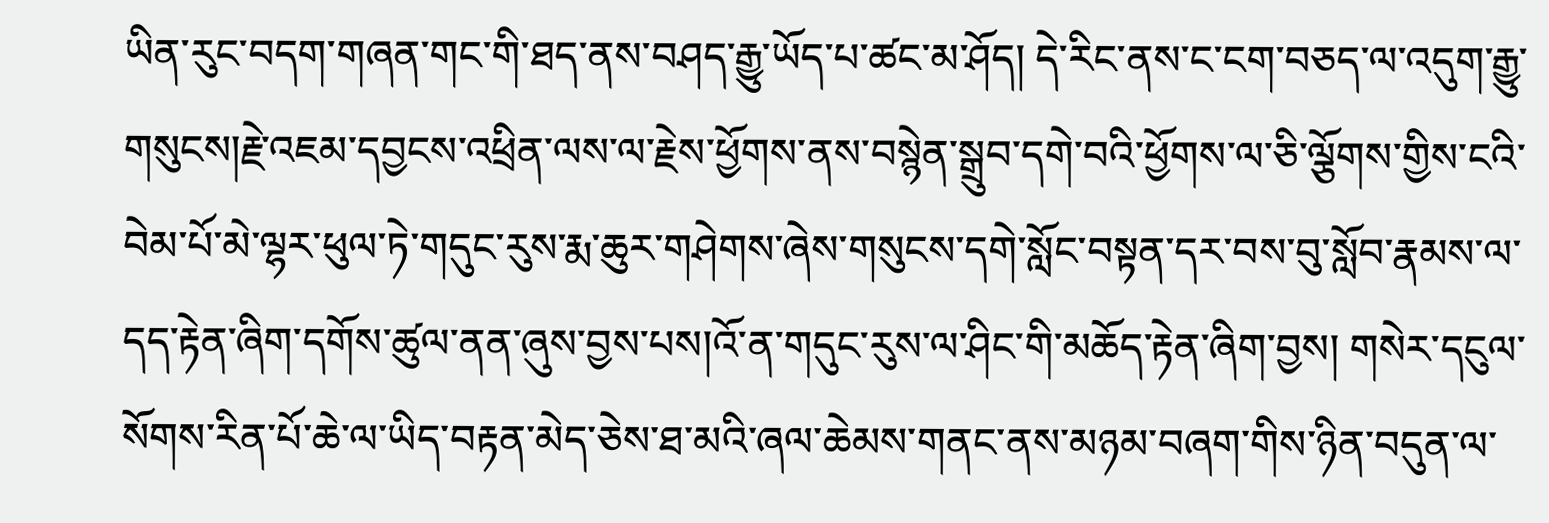ཡིན་རུང་བདག་གཞན་གང་གི་ཐད་ནས་བཤད་རྒྱུ་ཡོད་པ་ཚང་མ་ཤོད། དེ་རིང་ནས་ང་ངག་བཅད་ལ་འདུག་རྒྱུ་གསུངས།རྗེ་འཇམ་དབྱངས་འཕྲིན་ལས་ལ་རྗེས་ཕྱོགས་ནས་བསྙེན་སྒྲུབ་དགེ་བའི་ཕྱོགས་ལ་ཅི་ལྕོགས་གྱིས་ངའི་བེམ་པོ་མེ་ལྷར་ཕུལ་ཏེ་གདུང་རུས་རྨ་ཆུར་གཤེགས་ཞེས་གསུངས་དགེ་སློང་བསྟན་དར་བས་བུ་སློབ་རྣམས་ལ་དད་རྟེན་ཞིག་དགོས་ཚུལ་ནན་ཞུས་བྱས་པས།འོ་ན་གདུང་རུས་ལ་ཤིང་གི་མཆོད་རྟེན་ཞིག་བྱས། གསེར་དངུལ་སོགས་རིན་པོ་ཆེ་ལ་ཡིད་བརྟན་མེད་ཅེས་ཐ་མའི་ཞལ་ཆེམས་གནང་ནས་མཉམ་བཞག་གིས་ཉིན་བདུན་ལ་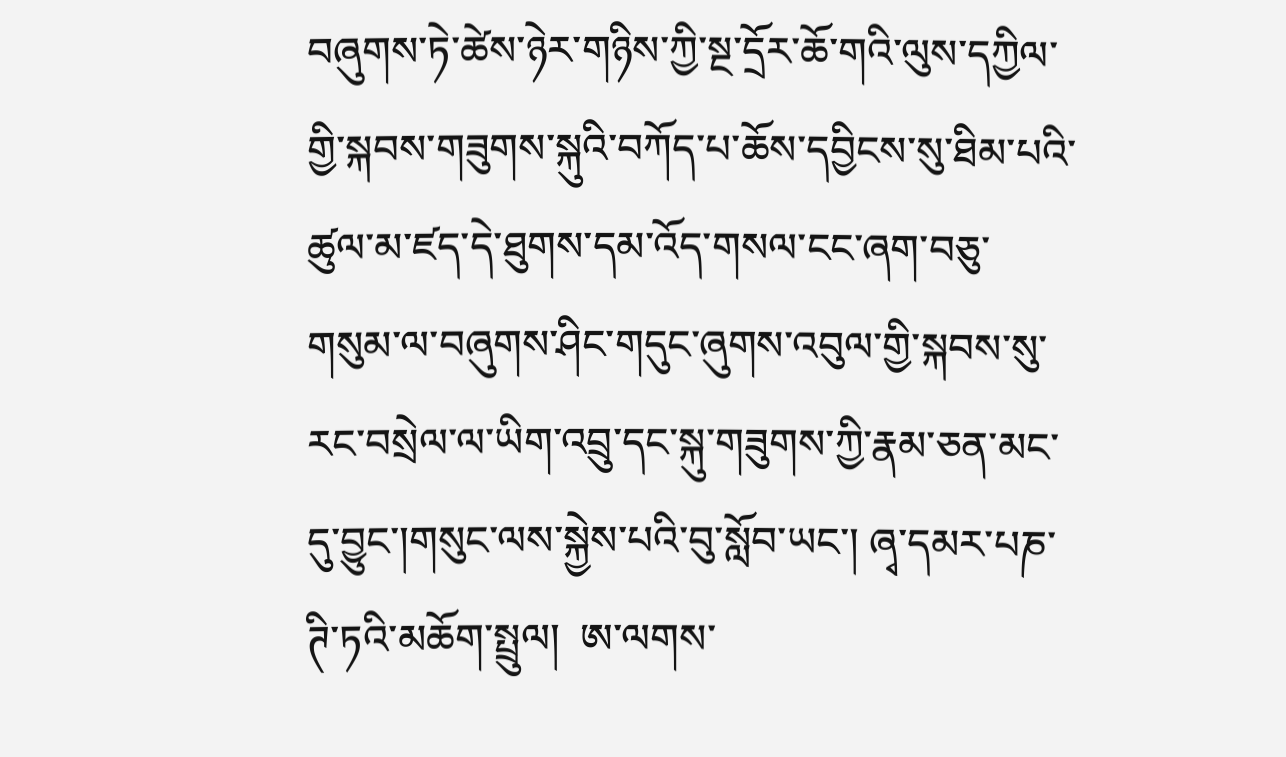བཞུགས་ཏེ་ཚེས་ཉེར་གཉིས་ཀྱི་སྔ་དྲོར་ཆོ་གའི་ལུས་དཀྱིལ་གྱི་སྐབས་གཟུགས་སྐུའི་བཀོད་པ་ཆོས་དབྱིངས་སུ་ཐིམ་པའི་ཚུལ་མ་ཛད་དེ་ཐུགས་དམ་འོད་གསལ་ངང་ཞག་བཅུ་གསུམ་ལ་བཞུགས་ཤིང་གདུང་ཞུགས་འབུལ་གྱི་སྐབས་སུ་རང་བསྲེལ་ལ་ཡིག་འབྲུ་དང་སྐུ་གཟུགས་ཀྱི་རྣམ་ཅན་མང་དུ་བྱུང་།གསུང་ལས་སྐྱེས་པའི་བུ་སློབ་ཡང་། ཞྭ་དམར་པཎ་ཊི་ཏའི་མཆོག་སྤྲུལ།  ཨ་ལགས་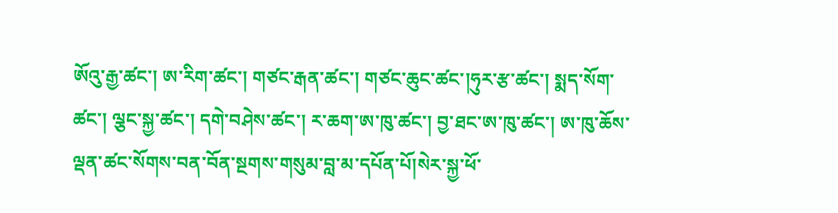ཨོའུ་རྒྱ་ཚང་། ཨ་རིག་ཚང་། གཙང་རྒན་ཚང་། གཙང་ཆུང་ཚང་།ཧུར་རྩ་ཚང་། སྨད་སོག་ཚང་། ལྕང་སྐྱ་ཚང་། དགེ་བཤེས་ཚང་། ར་ཆག་ཨ་ཁུ་ཚང་། བྱ་ཐང་ཨ་ཁུ་ཚང་། ཨ་ཁུ་ཆོས་ལྡན་ཚང་སོགས་བན་བོན་སྔགས་གསུམ་བླ་མ་དཔོན་པོ།སེར་སྐྱ་ཕོ་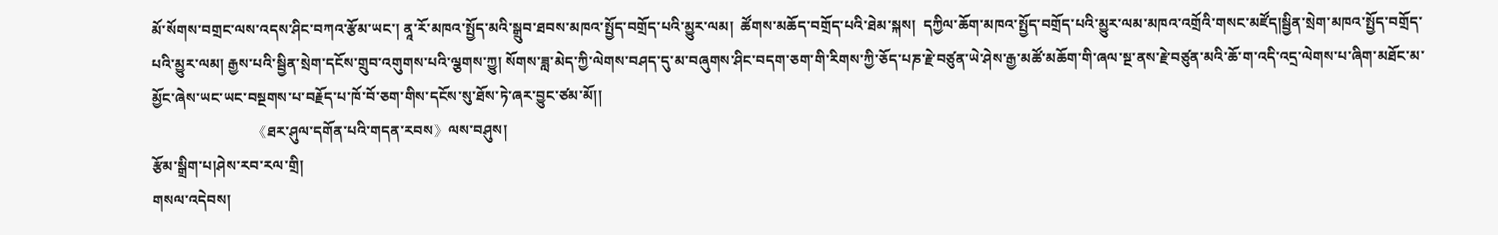མོ་སོགས་བགྲང་ལས་འདས་ཤིང་བཀའ་རྩོམ་ཡང་། ནཱ་རོ་མཁའ་སྤྱོད་མའི་སྒྲུབ་ཐབས་མཁའ་སྤྱོད་བགྲོད་པའི་མྱུར་ལམ།  ཚོགས་མཆོད་བགྲོད་པའི་ཐེམ་སྐས།  དཀྱིལ་ཆོག་མཁའ་སྤྱོད་བགྲོད་པའི་མྱུར་ལམ་མཁའ་འགྲོའི་གསང་མཛོད།སྦྱིན་སྲེག་མཁའ་སྤྱོད་བགྲོད་པའི་མྱུར་ལམ། རྒྱས་པའི་སྦྱིན་སྲེག་དངོས་གྲུབ་འགུགས་པའི་ལྕགས་ཀྱུ། སོགས་ཟླ་མེད་ཀྱི་ལེགས་བཤད་དུ་མ་བཞུགས་ཤིང་བདག་ཅག་གི་རིགས་ཀྱི་ཅོད་པཎ་རྗེ་བཙུན་ཡེ་ཤེས་རྒྱ་མཚོ་མཆོག་གི་ཞལ་སྔ་ནས་རྗེ་བཙུན་མའི་ཆོ་ག་འདི་འདྲ་ལེགས་པ་ཞིག་མཐོང་མ་མྱོང་ཞེས་ཡང་ཡང་བསྔགས་པ་བརྗོད་པ་ཁོ་བོ་ཅག་གིས་དངོས་སུ་ཐོས་ཏེ་ཞར་བྱུང་ཙམ་མོ།།
                         《ཐར་ཤུལ་དགོན་པའི་གདན་རབས》ལས་བཤུས།
རྩོམ་སྒྲིག་པ།ཤེས་རབ་རལ་གྲི།
གསལ་འདེབས།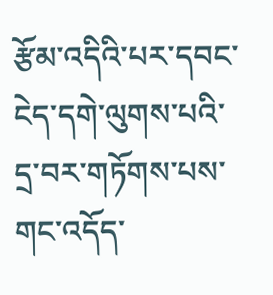རྩོམ་འདིའི་པར་དབང་ངེད་དགེ་ལུགས་པའི་དྲ་བར་གཏོགས་པས་གང་འདོད་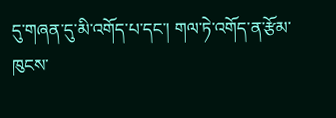དུ་གཞན་དུ་མི་འགོད་པ་དང་། གལ་ཏེ་འགོད་ན་རྩོམ་ཁུངས་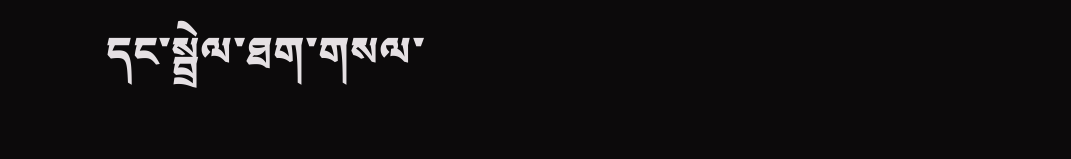དང་སྦྲེལ་ཐག་གསལ་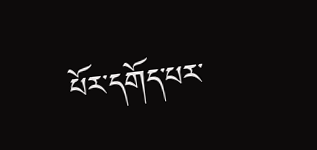པོར་དགོད་པར་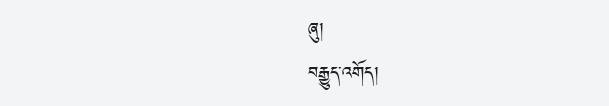ཞུ།
བརྒྱུད་འགོད།